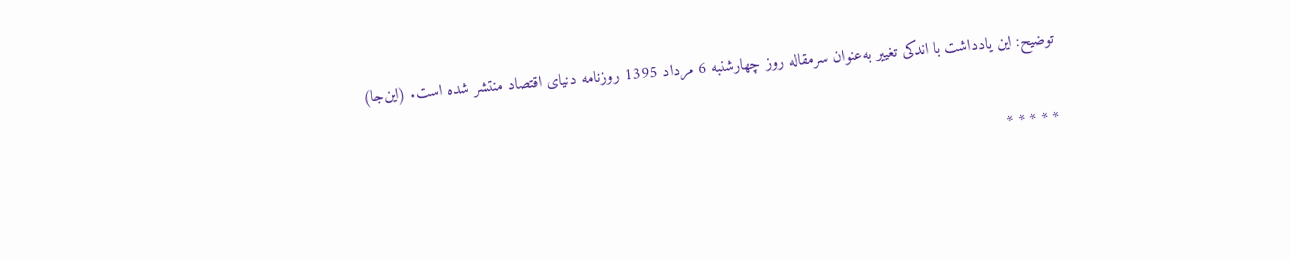توضیح: این یادداشت با اندکی تغییر به‌عنوان سرمقاله روز چهارشنبه 6 مرداد 1395 روزنامه دنیای اقتصاد منتشر شده است. (این‌جا)

* * * * *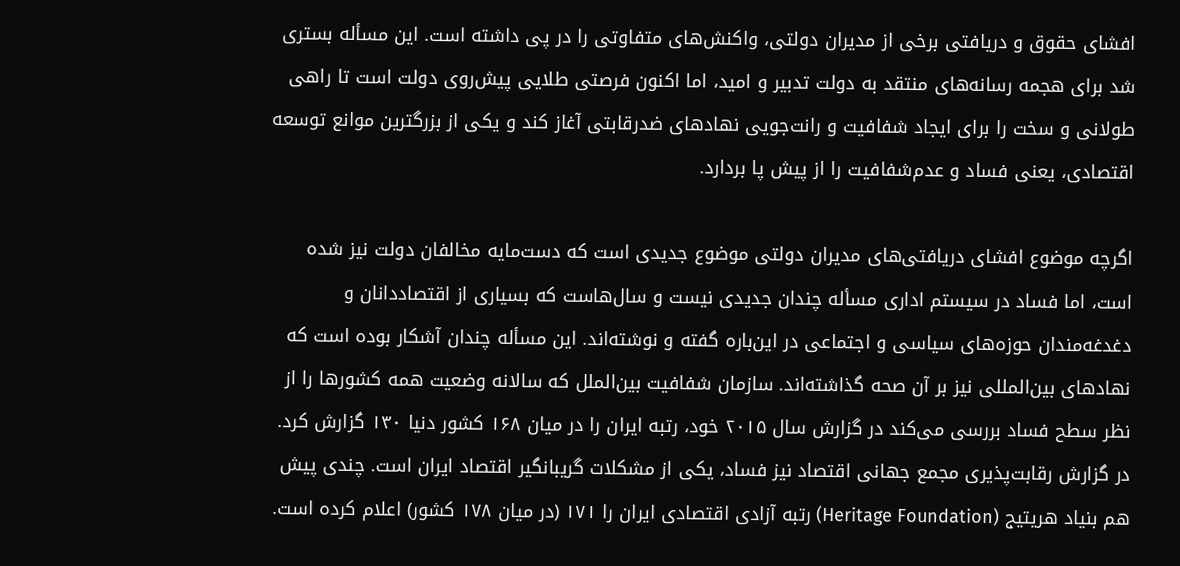افشای حقوق‌ و دریافتی برخی از مدیران دولتی، واکنش‌های متفاوتی را در پی داشته است. این مسأله بستری شد برای هجمه رسانه‌های منتقد به دولت تدبیر و امید، اما اکنون فرصتی طلایی پیش‌روی دولت است تا راهی طولانی و سخت را برای ایجاد شفافیت و رانت‌جویی نهادهای ضدرقابتی آغاز کند و یکی از بزرگترین موانع توسعه اقتصادی، یعنی فساد و عدم‌شفافیت را از پیش پا بردارد.

اگرچه موضوع افشای دریافتی‌های مدیران دولتی موضوع جدیدی است که دست‌مایه مخالفان دولت نیز شده است، اما فساد در سیستم اداری مسأله چندان جدیدی نیست و سال‌هاست که بسیاری از اقتصاددانان و دغدغه‌مندان حوزه‌های سیاسی و اجتماعی در این‌باره گفته و نوشته‌اند. این مسأله چندان آشکار بوده است که نهادهای بین‌المللی نیز بر آن صحه گذاشته‌اند. سازمان شفافیت بین‌الملل که سالانه وضعیت همه کشورها را از نظر سطح فساد بررسی می‌کند در گزارش‌ سال ۲۰۱۵ خود، رتبه ایران را در میان ۱۶۸ کشور دنیا ۱۳۰ گزارش کرد. در گزارش رقابت‌پذیری مجمع جهانی اقتصاد نیز فساد، یکی از مشکلات گریبانگیر اقتصاد ایران است. چندی پیش هم بنیاد هریتیج (Heritage Foundation) رتبه آزادی اقتصادی ایران را ۱۷۱ (در میان ۱۷۸ کشور) اعلام کرده است.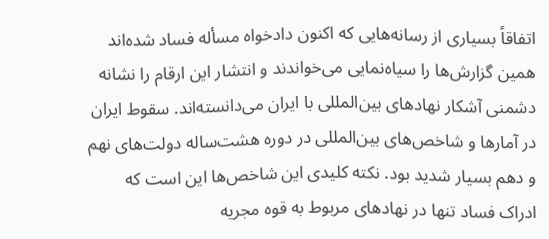اتفاقاً بسیاری از رسانه‌هایی که اکنون دادخواه مسأله فساد شده‌اند همین گزارش‌ها را سیاه‌نمایی می‌خواندند و انتشار این ارقام را نشانه دشمنی آشکار نهادهای بین‌المللی با ایران می‌دانسته‌اند. سقوط ایران در آمارها و شاخص‌های بین‌المللی در دوره هشت‌ساله دولت‌های نهم و دهم بسیار شدید بود. نکته کلیدی این شاخص‌ها این است که  ادراک فساد تنها در نهادهای مربوط به قوه مجریه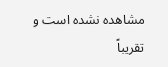مشاهده نشده است و تقریباً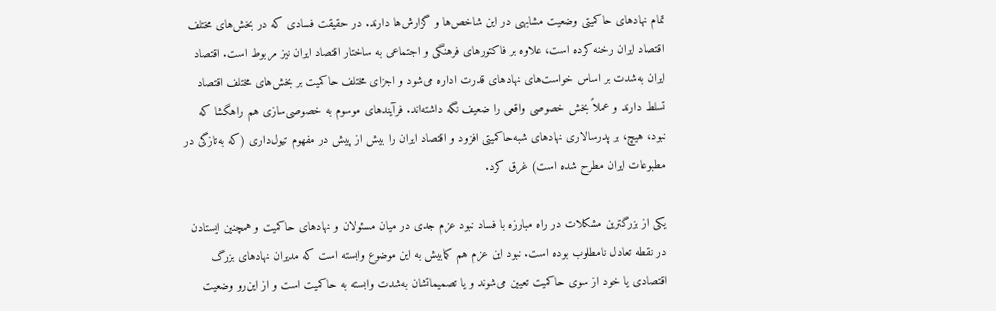تمام نهادهای حاکمیتی وضعیت مشابهی در این شاخص‌ها و گزارش‌ها دارند. در حقیقت فسادی که در بخش‌های مختلف اقتصاد ایران رخنه کرده است، علاوه بر فاکتورهای فرهنگی و اجتماعی به ساختار اقتصاد ایران نیز مربوط است. اقتصاد ایران به‌شدت بر اساس خواست‌های نهادهای قدرت اداره می‌شود و اجزای مختلف حاکمیت بر بخش‌های مختلف اقتصاد تسلط دارند و عملاً بخش خصوصی واقعی را ضعیف نگه داشته‌اند. فرآیندهای موسوم به خصوصی‌سازی هم راهگشا که نبود، هیچ، بر پدرسالاری نهادهای شبه‌حاکمیتی افزود و اقتصاد ایران را بیش از پیش در مفهوم تیول‌داری (که به‌تازگی در مطبوعات ایران مطرح شده است) غرق کرد.

یکی از بزرگترین مشکلات در راه مبارزه با فساد نبود عزم جدی در میان مسئولان و نهادهای حاکمیت و همچنین ایستادن در نقطه تعادل نامطلوب بوده است. نبود این عزم هم کمابیش به این موضوع وابسته است که مدیران نهادهای بزرگ اقتصادی یا خود از سوی حاکمیت تعیین می‌شوند و یا تصمیماتشان به‌شدت وابسته به حاکمیت است و از این‌رو وضعیت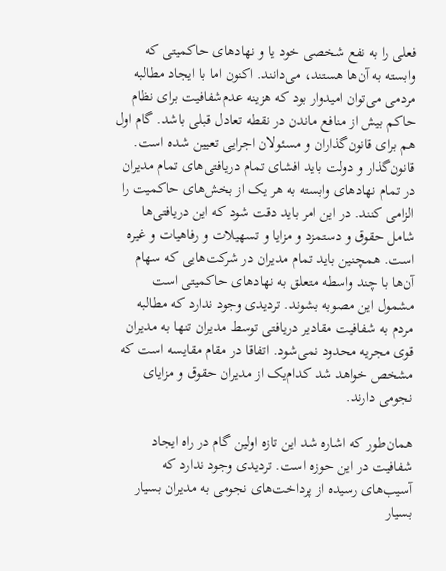فعلی را به نفع شخصی خود یا و نهادهای حاکمیتی که وابسته به آن‌ها هستند، می‌دانند. اکنون اما با ایجاد مطالبه مردمی می‌توان امیدوار بود که هزینه عدم‌شفافیت برای نظام حاکم بیش از منافع ماندن در نقطه تعادل قبلی باشد. گام اول هم برای قانون‌گذاران و مسئولان اجرایی تعیین شده است. قانون‌گذار و دولت باید افشای تمام دریافتی‌های تمام مدیران در تمام نهادهای وابسته به هر یک از بخش‌های حاکمیت را الزامی کنند. در این امر باید دقت شود که این دریافتی‌ها شامل حقوق و دستمزد و مزایا و تسهیلات و رفاهیات و غیره است. همچنین باید تمام مدیران در شرکت‌هایی که سهام آن‌ها با چند واسطه متعلق به نهادهای حاکمیتی است مشمول این مصوبه بشوند. تردیدی وجود ندارد که مطالبه مردم به شفافیت مقادیر دریافتی توسط مدیران تنها به مدیران قوی مجریه محدود نمی‌شود. اتفاقا در مقام مقایسه است که مشخص خواهد شد کدام‌یک از مدیران حقوق و مزایای نجومی دارند.

همان‌طور که اشاره شد این تازه اولین گام در راه ایجاد شفافیت در این حوزه است. تردیدی وجود ندارد که آسیب‌های رسیده از پرداخت‌های نجومی به مدیران بسیار بسیار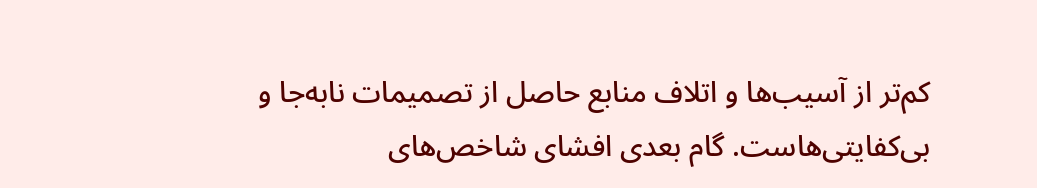کم‌تر از آسیب‌ها و اتلاف منابع حاصل از تصمیمات نابه‌جا و بی‌کفایتی‌هاست. گام بعدی افشای شاخص‌های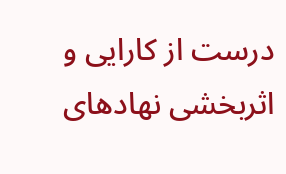درست از کارایی و اثربخشی نهادهای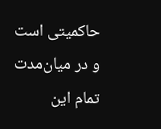حاکمیتی است و در میان‌مدت تمام این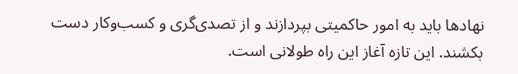نهادها باید به امور حاکمیتی بپردازند و از تصدی‌گری و کسب‌وکار دست بکشند. این تازه آغاز این راه طولانی است.